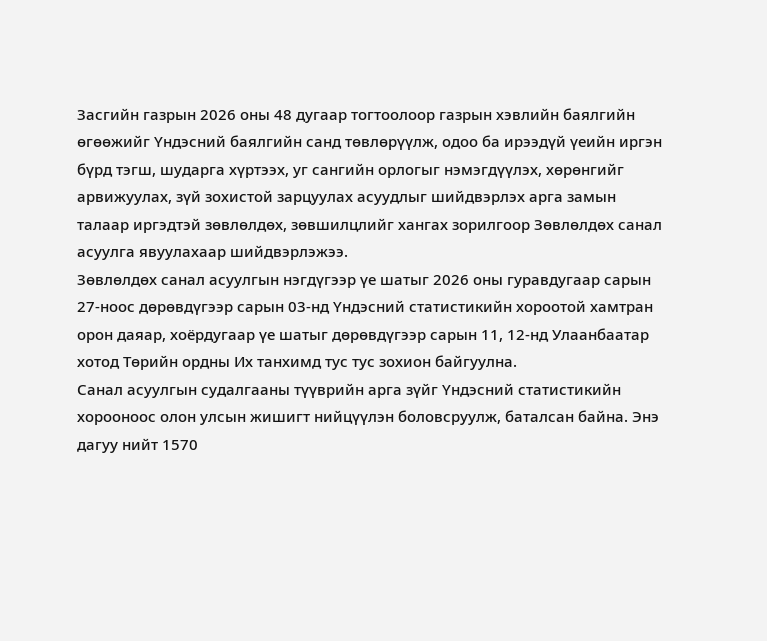Засгийн газрын 2026 оны 48 дугаар тогтоолоор газрын хэвлийн баялгийн өгөөжийг Үндэсний баялгийн санд төвлөрүүлж, одоо ба ирээдүй үеийн иргэн бүрд тэгш, шударга хүртээх, уг сангийн орлогыг нэмэгдүүлэх, хөрөнгийг арвижуулах, зүй зохистой зарцуулах асуудлыг шийдвэрлэх арга замын талаар иргэдтэй зөвлөлдөх, зөвшилцлийг хангах зорилгоор Зөвлөлдөх санал асуулга явуулахаар шийдвэрлэжээ.
Зөвлөлдөх санал асуулгын нэгдүгээр үе шатыг 2026 оны гуравдугаар сарын 27-ноос дөрөвдүгээр сарын 03-нд Үндэсний статистикийн хороотой хамтран орон даяар, хоёрдугаар үе шатыг дөрөвдүгээр сарын 11, 12-нд Улаанбаатар хотод Төрийн ордны Их танхимд тус тус зохион байгуулна.
Санал асуулгын судалгааны түүврийн арга зүйг Үндэсний статистикийн хорооноос олон улсын жишигт нийцүүлэн боловсруулж, баталсан байна. Энэ дагуу нийт 1570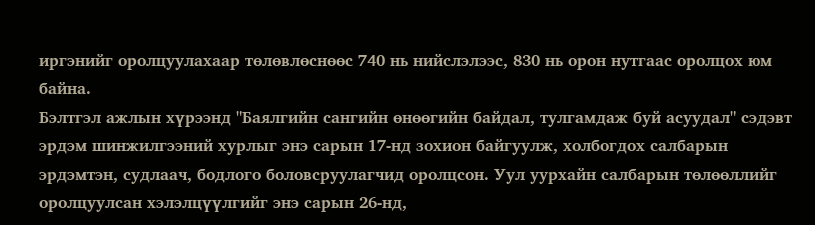иргэнийг оролцуулахаар төлөвлөснөөс 740 нь нийслэлээс, 830 нь орон нутгаас оролцох юм байна.
Бэлтгэл ажлын хүрээнд "Баялгийн сангийн өнөөгийн байдал, тулгамдаж буй асуудал" сэдэвт эрдэм шинжилгээний хурлыг энэ сарын 17-нд зохион байгуулж, холбогдох салбарын эрдэмтэн, судлаач, бодлого боловсруулагчид оролцсон. Уул уурхайн салбарын төлөөллийг оролцуулсан хэлэлцүүлгийг энэ сарын 26-нд,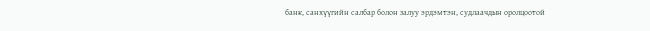банк, санхүүгийн салбар болон залуу эрдэмтэн, судлаачдын оролцоотой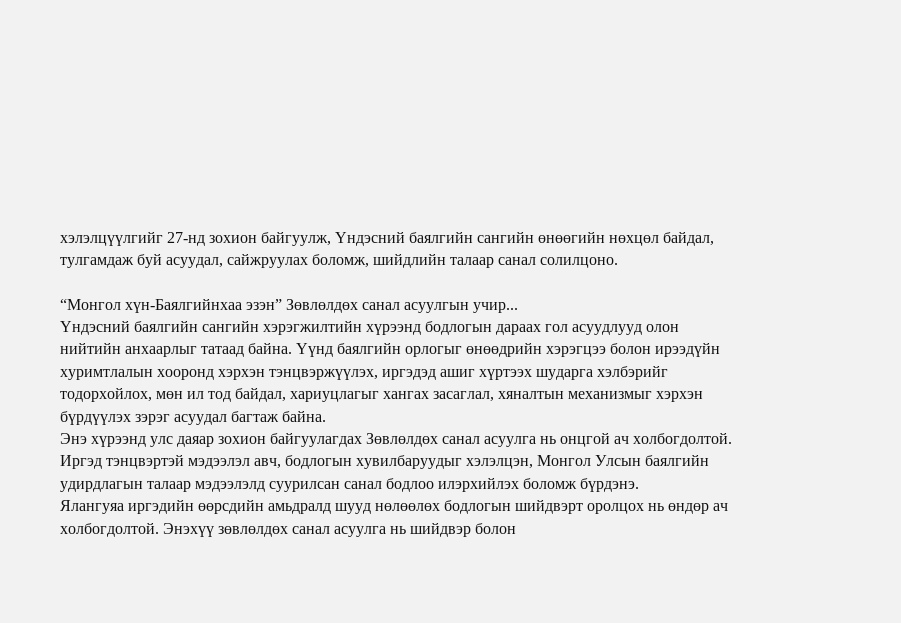хэлэлцүүлгийг 27-нд зохион байгуулж, Үндэсний баялгийн сангийн өнөөгийн нөхцөл байдал, тулгамдаж буй асуудал, сайжруулах боломж, шийдлийн талаар санал солилцоно.

“Монгол хүн-Баялгийнхаа эзэн” Зөвлөлдөх санал асуулгын учир...
Үндэсний баялгийн сангийн хэрэгжилтийн хүрээнд бодлогын дараах гол асуудлууд олон нийтийн анхаарлыг татаад байна. Үүнд баялгийн орлогыг өнөөдрийн хэрэгцээ болон ирээдүйн хуримтлалын хооронд хэрхэн тэнцвэржүүлэх, иргэдэд ашиг хүртээх шударга хэлбэрийг тодорхойлох, мөн ил тод байдал, хариуцлагыг хангах засаглал, хяналтын механизмыг хэрхэн бүрдүүлэх зэрэг асуудал багтаж байна.
Энэ хүрээнд улс даяар зохион байгуулагдах Зөвлөлдөх санал асуулга нь онцгой ач холбогдолтой. Иргэд тэнцвэртэй мэдээлэл авч, бодлогын хувилбаруудыг хэлэлцэн, Монгол Улсын баялгийн удирдлагын талаар мэдээлэлд суурилсан санал бодлоо илэрхийлэх боломж бүрдэнэ.
Ялангуяа иргэдийн өөрсдийн амьдралд шууд нөлөөлөх бодлогын шийдвэрт оролцох нь өндөр ач холбогдолтой. Энэхүү зөвлөлдөх санал асуулга нь шийдвэр болон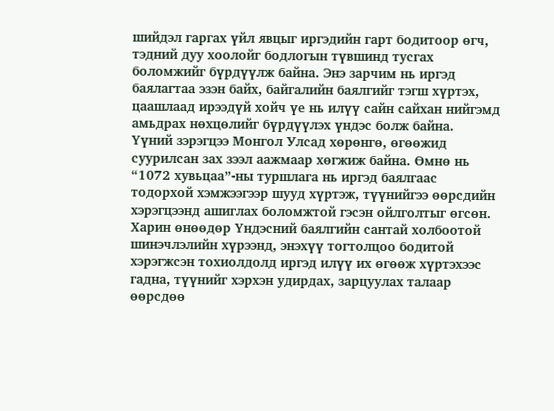шийдэл гаргах үйл явцыг иргэдийн гарт бодитоор өгч, тэдний дуу хоолойг бодлогын түвшинд тусгах боломжийг бүрдүүлж байна. Энэ зарчим нь иргэд баялагтаа эзэн байх, байгалийн баялгийг тэгш хүртэх, цаашлаад ирээдүй хойч үе нь илүү сайн сайхан нийгэмд амьдрах нөхцөлийг бүрдүүлэх үндэс болж байна.
Үүний зэрэгцээ Монгол Улсад хөрөнгө, өгөөжид суурилсан зах зээл аажмаар хөгжиж байна. Өмнө нь “1072 хувьцаа”-ны туршлага нь иргэд баялгаас тодорхой хэмжээгээр шууд хүртэж, түүнийгээ өөрсдийн хэрэгцээнд ашиглах боломжтой гэсэн ойлголтыг өгсөн. Харин өнөөдөр Үндэсний баялгийн сантай холбоотой шинэчлэлийн хүрээнд, энэхүү тогтолцоо бодитой хэрэгжсэн тохиолдолд иргэд илүү их өгөөж хүртэхээс гадна, түүнийг хэрхэн удирдах, зарцуулах талаар өөрсдөө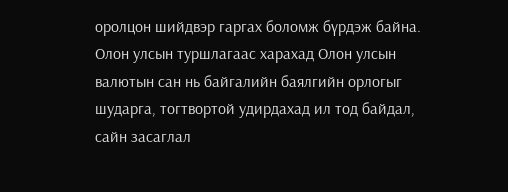оролцон шийдвэр гаргах боломж бүрдэж байна.
Олон улсын туршлагаас харахад Олон улсын валютын сан нь байгалийн баялгийн орлогыг шударга, тогтвортой удирдахад ил тод байдал, сайн засаглал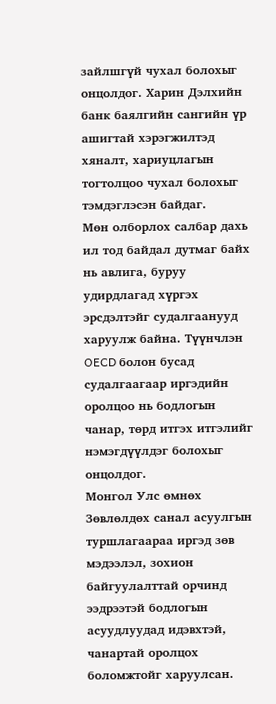зайлшгүй чухал болохыг онцолдог. Харин Дэлхийн банк баялгийн сангийн үр ашигтай хэрэгжилтэд хяналт, хариуцлагын тогтолцоо чухал болохыг тэмдэглэсэн байдаг.
Мөн олборлох салбар дахь ил тод байдал дутмаг байх нь авлига, буруу удирдлагад хүргэх эрсдэлтэйг судалгаанууд харуулж байна. Түүнчлэн OECD болон бусад судалгаагаар иргэдийн оролцоо нь бодлогын чанар, төрд итгэх итгэлийг нэмэгдүүлдэг болохыг онцолдог.
Монгол Улс өмнөх Зөвлөлдөх санал асуулгын туршлагаараа иргэд зөв мэдээлэл, зохион байгуулалттай орчинд ээдрээтэй бодлогын асуудлуудад идэвхтэй, чанартай оролцох боломжтойг харуулсан.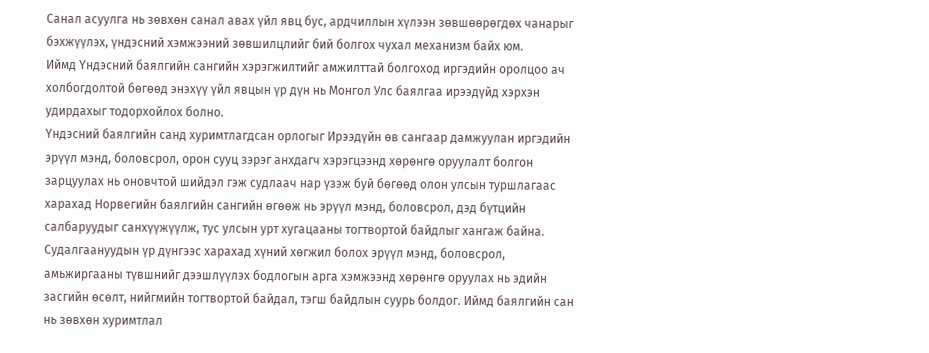Санал асуулга нь зөвхөн санал авах үйл явц бус, ардчиллын хүлээн зөвшөөрөгдөх чанарыг бэхжүүлэх, үндэсний хэмжээний зөвшилцлийг бий болгох чухал механизм байх юм.
Иймд Үндэсний баялгийн сангийн хэрэгжилтийг амжилттай болгоход иргэдийн оролцоо ач холбогдолтой бөгөөд энэхүү үйл явцын үр дүн нь Монгол Улс баялгаа ирээдүйд хэрхэн удирдахыг тодорхойлох болно.
Үндэсний баялгийн санд хуримтлагдсан орлогыг Ирээдүйн өв сангаар дамжуулан иргэдийн эрүүл мэнд, боловсрол, орон сууц зэрэг анхдагч хэрэгцээнд хөрөнгө оруулалт болгон зарцуулах нь оновчтой шийдэл гэж судлаач нар үзэж буй бөгөөд олон улсын туршлагаас харахад Норвегийн баялгийн сангийн өгөөж нь эрүүл мэнд, боловсрол, дэд бүтцийн салбаруудыг санхүүжүүлж, тус улсын урт хугацааны тогтвортой байдлыг хангаж байна.
Судалгаануудын үр дүнгээс харахад хүний хөгжил болох эрүүл мэнд, боловсрол, амьжиргааны түвшнийг дээшлүүлэх бодлогын арга хэмжээнд хөрөнгө оруулах нь эдийн засгийн өсөлт, нийгмийн тогтвортой байдал, тэгш байдлын суурь болдог. Иймд баялгийн сан нь зөвхөн хуримтлал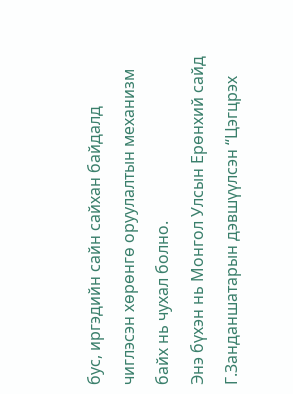бус, иргэдийн сайн сайхан байдалд чиглэсэн хөрөнгө оруулалтын механизм байх нь чухал болно.
Энэ бүхэн нь Монгол Улсын Ерөнхий сайд Г.Занданшатарын дэвшүүлсэн “Цэгцрэх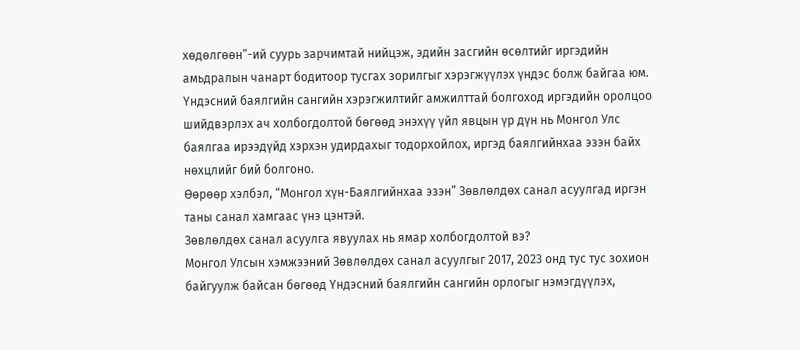хөдөлгөөн”-ий суурь зарчимтай нийцэж, эдийн засгийн өсөлтийг иргэдийн амьдралын чанарт бодитоор тусгах зорилгыг хэрэгжүүлэх үндэс болж байгаа юм.
Үндэсний баялгийн сангийн хэрэгжилтийг амжилттай болгоход иргэдийн оролцоо шийдвэрлэх ач холбогдолтой бөгөөд энэхүү үйл явцын үр дүн нь Монгол Улс баялгаа ирээдүйд хэрхэн удирдахыг тодорхойлох, иргэд баялгийнхаа эзэн байх нөхцлийг бий болгоно.
Өөрөөр хэлбэл, “Монгол хүн-Баялгийнхаа эзэн” Зөвлөлдөх санал асуулгад иргэн таны санал хамгаас үнэ цэнтэй.
Зөвлөлдөх санал асуулга явуулах нь ямар холбогдолтой вэ?
Монгол Улсын хэмжээний Зөвлөлдөх санал асуулгыг 2017, 2023 онд тус тус зохион байгуулж байсан бөгөөд Үндэсний баялгийн сангийн орлогыг нэмэгдүүлэх,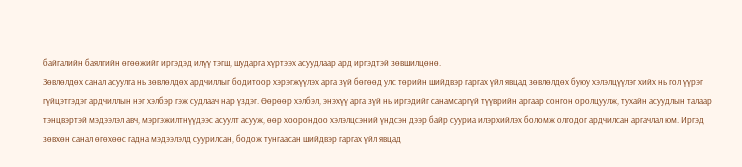байгалийн баялгийн өгөөжийг иргэдэд илүү тэгш, шударга хүртээх асуудлаар ард иргэдтэй зөвшилцөнө.
Зөвлөлдөх санал асуулга нь зөвлөлдөх ардчиллыг бодитоор хэрэгжүүлэх арга зүй бөгөөд улс төрийн шийдвэр гаргах үйл явцад зөвлөлдөх буюу хэлэлцүүлэг хийх нь гол үүрэг гүйцэтгэдэг ардчиллын нэг хэлбэр гэж судлаач нар үздэг. Өөрөөр хэлбэл, энэхүү арга зүй нь иргэдийг санамсаргүй түүврийн аргаар сонгон оролцуулж, тухайн асуудлын талаар тэнцвэртэй мэдээлэл авч, мэргэжилтнүүдээс асуулт асууж, өөр хоорондоо хэлэлцсэний үндсэн дээр байр сууриа илэрхийлэх боломж олгодог ардчилсан аргачлал юм. Иргэд зөвхөн санал өгөхөөс гадна мэдээлэлд суурилсан, бодож тунгаасан шийдвэр гаргах үйл явцад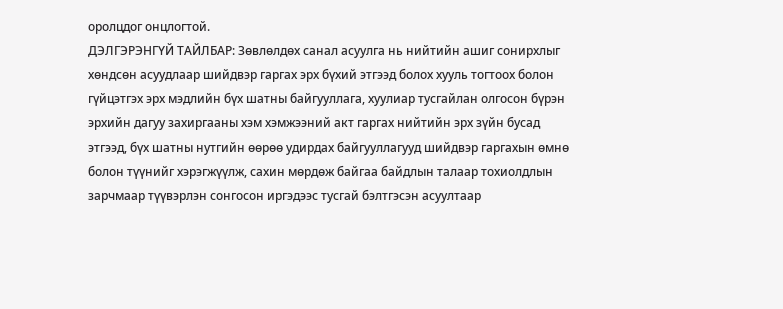оролцдог онцлогтой.
ДЭЛГЭРЭНГҮЙ ТАЙЛБАР: Зөвлөлдөх санал асуулга нь нийтийн ашиг сонирхлыг хөндсөн асуудлаар шийдвэр гаргах эрх бүхий этгээд болох хууль тогтоох болон гүйцэтгэх эрх мэдлийн бүх шатны байгууллага, хуулиар тусгайлан олгосон бүрэн эрхийн дагуу захиргааны хэм хэмжээний акт гаргах нийтийн эрх зүйн бусад этгээд, бүх шатны нутгийн өөрөө удирдах байгууллагууд шийдвэр гаргахын өмнө болон түүнийг хэрэгжүүлж, сахин мөрдөж байгаа байдлын талаар тохиолдлын зарчмаар түүвэрлэн сонгосон иргэдээс тусгай бэлтгэсэн асуултаар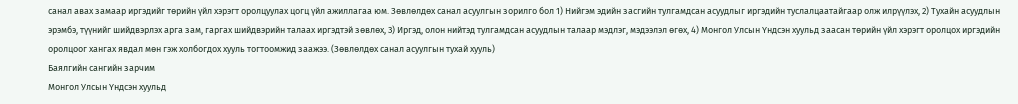санал авах замаар иргэдийг төрийн үйл хэрэгт оролцуулах цогц үйл ажиллагаа юм. Зөвлөлдөх санал асуулгын зорилго бол 1) Нийгэм эдийн засгийн тулгамдсан асуудлыг иргэдийн туслалцаатайгаар олж илрүүлэх, 2) Тухайн асуудлын эрэмбэ, түүнийг шийдвэрлэх арга зам, гаргах шийдвэрийн талаах иргэдтэй зөвлөх, 3) Иргэд, олон нийтэд тулгамдсан асуудлын талаар мэдлэг, мэдээлэл өгөх, 4) Монгол Улсын Үндсэн хуульд заасан төрийн үйл хэрэгт оролцох иргэдийн оролцоог хангах явдал мөн гэж холбогдох хууль тогтоомжид заажээ. (Зөвлөлдөх санал асуулгын тухай хууль)
Баялгийн сангийн зарчим
Монгол Улсын Үндсэн хуульд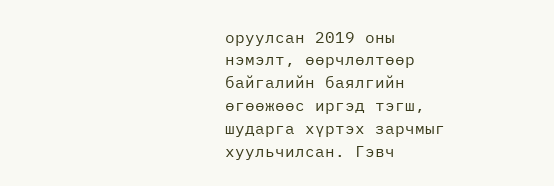оруулсан 2019 оны нэмэлт, өөрчлөлтөөр байгалийн баялгийн өгөөжөөс иргэд тэгш, шударга хүртэх зарчмыг хуульчилсан. Гэвч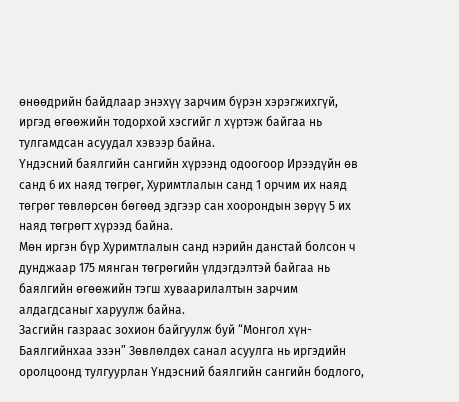өнөөдрийн байдлаар энэхүү зарчим бүрэн хэрэгжихгүй, иргэд өгөөжийн тодорхой хэсгийг л хүртэж байгаа нь тулгамдсан асуудал хэвээр байна.
Үндэсний баялгийн сангийн хүрээнд одоогоор Ирээдүйн өв санд 6 их наяд төгрөг, Хуримтлалын санд 1 орчим их наяд төгрөг төвлөрсөн бөгөөд эдгээр сан хоорондын зөрүү 5 их наяд төгрөгт хүрээд байна.
Мөн иргэн бүр Хуримтлалын санд нэрийн данстай болсон ч дунджаар 175 мянган төгрөгийн үлдэгдэлтэй байгаа нь баялгийн өгөөжийн тэгш хуваарилалтын зарчим алдагдсаныг харуулж байна.
Засгийн газраас зохион байгуулж буй “Монгол хүн-Баялгийнхаа эзэн” Зөвлөлдөх санал асуулга нь иргэдийн оролцоонд тулгуурлан Үндэсний баялгийн сангийн бодлого,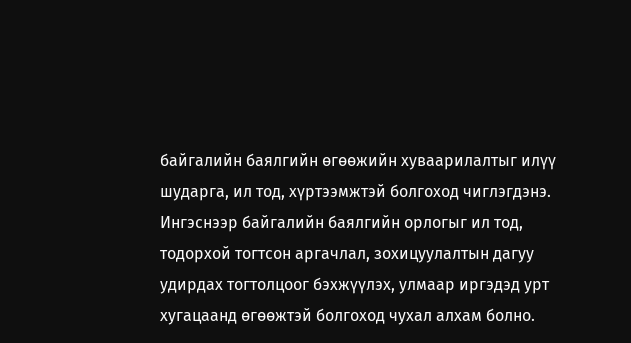байгалийн баялгийн өгөөжийн хуваарилалтыг илүү шударга, ил тод, хүртээмжтэй болгоход чиглэгдэнэ. Ингэснээр байгалийн баялгийн орлогыг ил тод, тодорхой тогтсон аргачлал, зохицуулалтын дагуу удирдах тогтолцоог бэхжүүлэх, улмаар иргэдэд урт хугацаанд өгөөжтэй болгоход чухал алхам болно.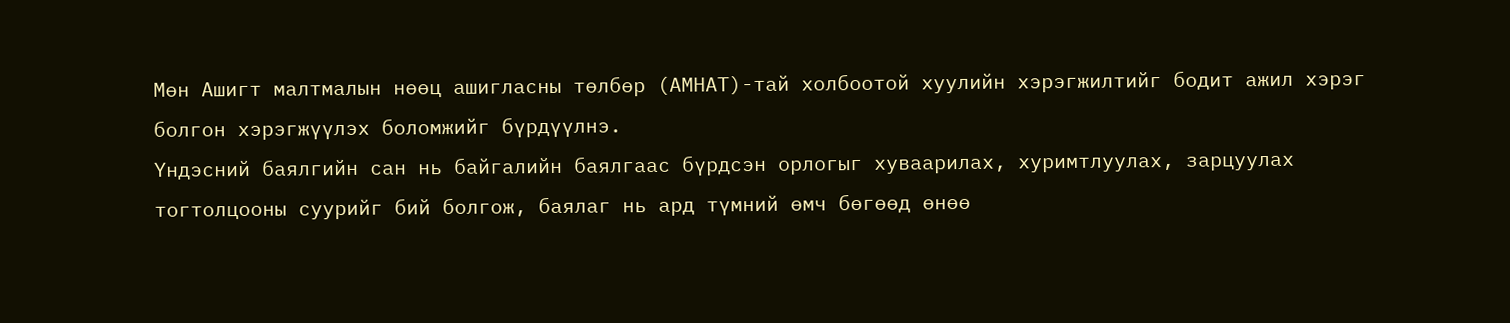Мөн Ашигт малтмалын нөөц ашигласны төлбөр (АМНАТ)-тай холбоотой хуулийн хэрэгжилтийг бодит ажил хэрэг болгон хэрэгжүүлэх боломжийг бүрдүүлнэ.
Үндэсний баялгийн сан нь байгалийн баялгаас бүрдсэн орлогыг хуваарилах, хуримтлуулах, зарцуулах тогтолцооны суурийг бий болгож, баялаг нь ард түмний өмч бөгөөд өнөө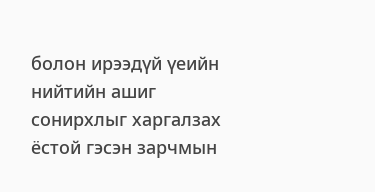болон ирээдүй үеийн нийтийн ашиг сонирхлыг харгалзах ёстой гэсэн зарчмын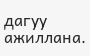дагуу ажиллана.